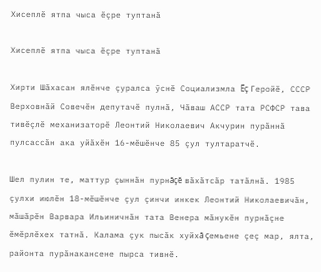Хисеплĕ ятпа чыса ĕçре туптанă

Хисеплĕ ятпа чыса ĕçре туптанă

Хирти Шăхасан ялĕнче çуралса ỹснĕ Социализмла Ĕç Геройĕ, СССР Верховнăй Совечĕн депутачĕ пулнă, Чăваш АССР тата РСФСР тава тивĕçлĕ механизаторĕ Леонтий Николаевич Акчурин пурăннă пулсассăн ака уйăхĕн 16-мĕшĕнче 85 çул тултаратчĕ.

Шел пулин те, маттур çыннăн пурнăçĕ вăхăтсăр татăлнă. 1985 çулхи июлĕн 18-мĕшĕнче çул çинчи инкек Леонтий Николаевичăн, мăшăрĕн Варвара Ильиничнăн тата Венера мăнукĕн пурнăçне ĕмĕрлĕхех татнă. Калама çук пысăк хуйхă çемьене çеç мар, ялта, районта пурăнакансене пырса тивнĕ.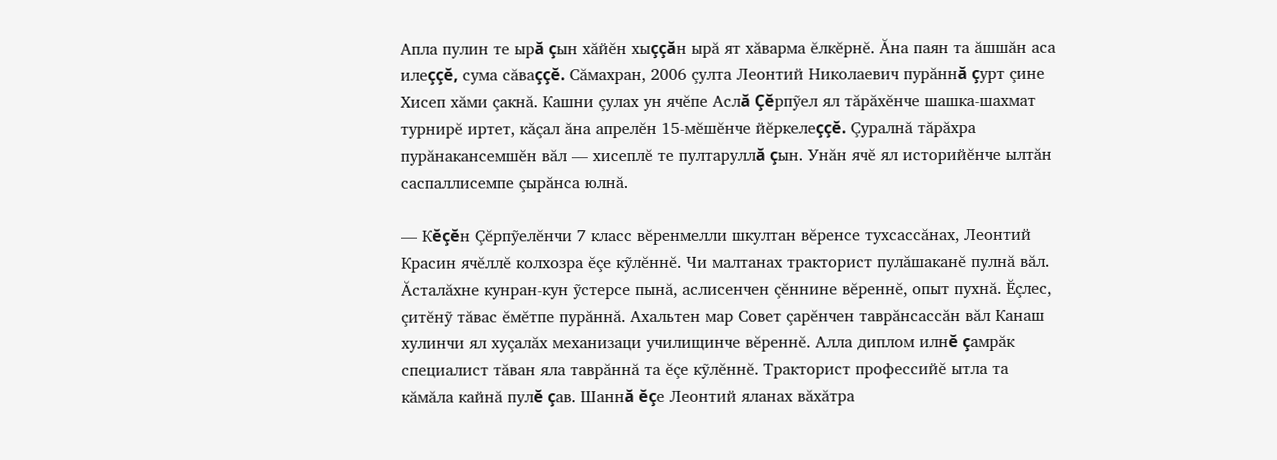Апла пулин те ырă çын хăйĕн хыççăн ырă ят хăварма ĕлкĕрнĕ. Ăна паян та ăшшăн аса илеççĕ, сума сăваççĕ. Сăмахран, 2006 çулта Леонтий Николаевич пурăннă çурт çине Хисеп хăми çакнă. Кашни çулах ун ячĕпе Аслă Çĕрпỹел ял тăрăхĕнче шашка-шахмат турнирĕ иртет, кăçал ăна апрелĕн 15-мĕшĕнче йĕркелеççĕ. Çуралнă тăрăхра пурăнакансемшĕн вăл — хисеплĕ те пултаруллă çын. Унăн ячĕ ял историйĕнче ылтăн саспаллисемпе çырăнса юлнă.

— Кĕçĕн Çĕрпỹелĕнчи 7 класс вĕренмелли шкултан вĕренсе тухсассăнах, Леонтий Красин ячĕллĕ колхозра ĕçе кỹлĕннĕ. Чи малтанах тракторист пулăшаканĕ пулнă вăл. Ăсталăхне кунран-кун ỹстерсе пынă, аслисенчен çĕннине вĕреннĕ, опыт пухнă. Ĕçлес, çитĕнỹ тăвас ĕмĕтпе пурăннă. Ахальтен мар Совет çарĕнчен таврăнсассăн вăл Канаш хулинчи ял хуçалăх механизаци училищинче вĕреннĕ. Алла диплом илнĕ çамрăк специалист тăван яла таврăннă та ĕçе кỹлĕннĕ. Тракторист профессийĕ ытла та кăмăла кайнă пулĕ çав. Шаннă ĕçе Леонтий яланах вăхăтра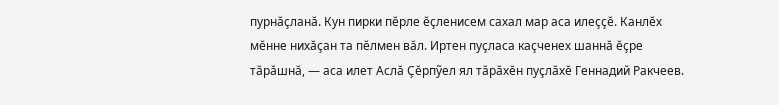пурнăçланă. Кун пирки пĕрле ĕçленисем сахал мар аса илеççĕ. Канлĕх мĕнне нихăçан та пĕлмен вăл. Иртен пуçласа каçченех шаннă ĕçре тăрăшнă, — аса илет Аслă Çĕрпỹел ял тăрăхĕн пуçлăхĕ Геннадий Ракчеев.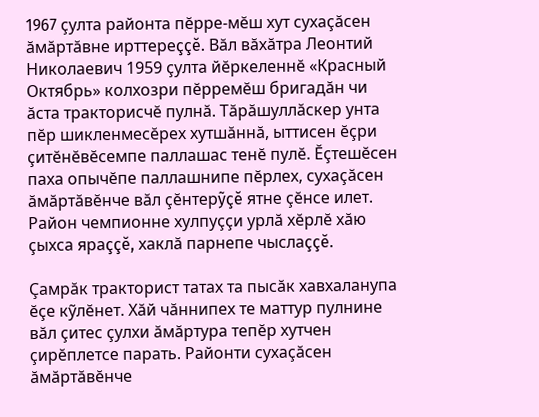1967 çулта районта пĕрре-мĕш хут сухаçăсен ăмăртăвне ирттереççĕ. Вăл вăхăтра Леонтий Николаевич 1959 çулта йĕркеленнĕ «Красный Октябрь» колхозри пĕрремĕш бригадăн чи ăста тракторисчĕ пулнă. Тăрăшуллăскер унта пĕр шикленмесĕрех хутшăннă, ыттисен ĕçри çитĕнĕвĕсемпе паллашас тенĕ пулĕ. Ĕçтешĕсен паха опычĕпе паллашнипе пĕрлех, сухаçăсен ăмăртăвĕнче вăл çĕнтерỹçĕ ятне çĕнсе илет. Район чемпионне хулпуççи урлă хĕрлĕ хăю çыхса яраççĕ, хаклă парнепе чыслаççĕ.

Çамрăк тракторист татах та пысăк хавхаланупа ĕçе кỹлĕнет. Хăй чăннипех те маттур пулнине вăл çитес çулхи ăмăртура тепĕр хутчен çирĕплетсе парать. Районти сухаçăсен ăмăртăвĕнче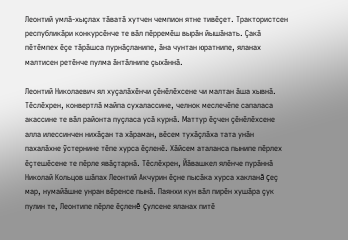Леонтий умлă-хыçлах тăватă хутчен чемпион ятне тивĕçет. Трактористсен республикăри конкурсĕнче те вăл пĕрремĕш вырăн йышăнать. Çакă пĕтĕмпех ĕçе тăрăшса пурнăçланипе, ăна чунтан юратнипе, яланах малтисен ретĕнче пулма ăнтăлнипе çыхăннă.

Леонтий Николаевич ял хуçалăхĕнчи çĕнĕлĕхсене чи малтан ăша хывнă. Тĕслĕхрен, конвертлă майпа сухалассине, челнок меслечĕпе сапаласа акассине те вăл районта пуçласа усă курнă. Маттур ĕçчен çĕнĕлĕхсене алла илессинчен нихăçан та хăраман, вĕсем тухăçлăха тата унăн пахалăхне ỹстернине тĕпе хурса ĕçленĕ. Хăйсем аталанса пынипе пĕрлех ĕçтешĕсене те пĕрле явăçтарнă. Тĕслĕхрен, Йăвашкел ялĕнче пурăннă Николай Кольцов шăпах Леонтий Акчурин ĕçне пысăка хурса хакланă çеç мар, нумайăшне унран вĕренсе пынă. Паянхи кун вăл пирĕн хушăра çук пулин те, Леонтипе пĕрле ĕçленĕ çулсене яланах питĕ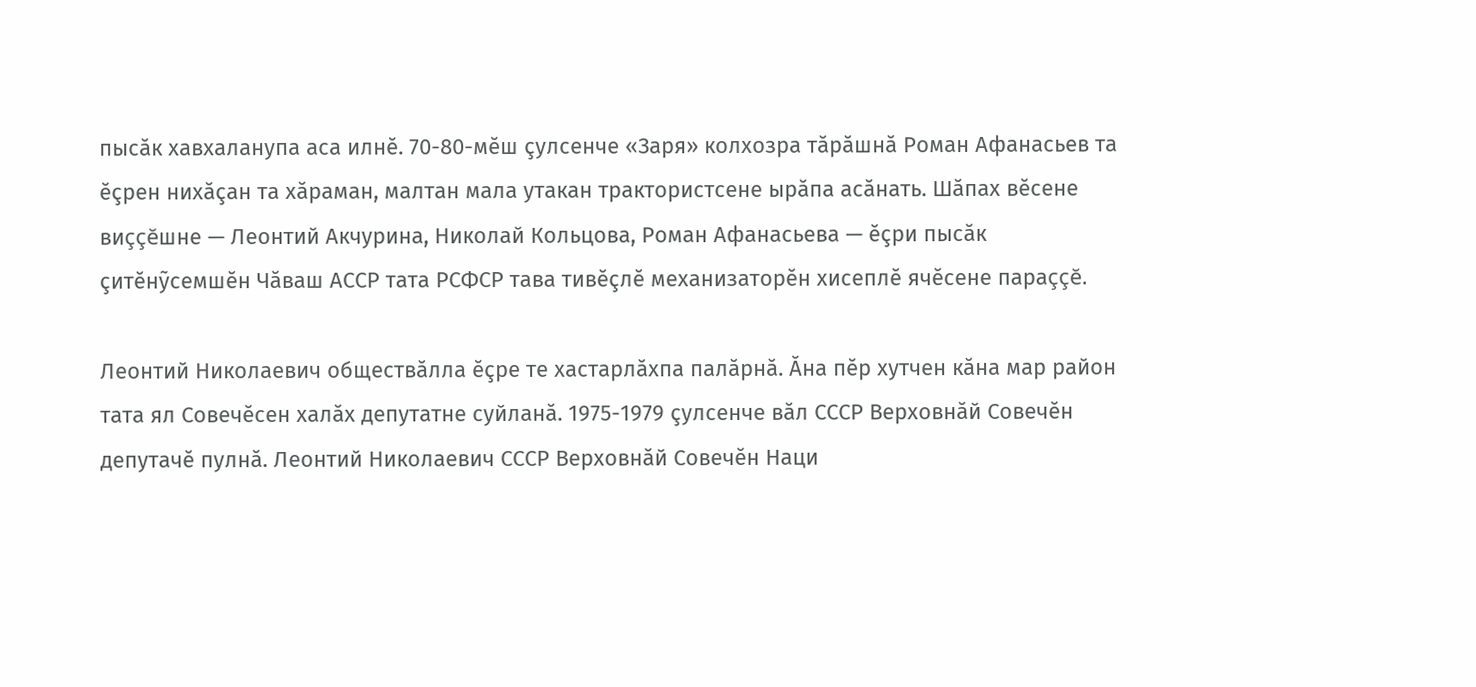пысăк хавхаланупа аса илнĕ. 70-80-мĕш çулсенче «Заря» колхозра тăрăшнă Роман Афанасьев та ĕçрен нихăçан та хăраман, малтан мала утакан трактористсене ырăпа асăнать. Шăпах вĕсене виççĕшне — Леонтий Акчурина, Николай Кольцова, Роман Афанасьева — ĕçри пысăк çитĕнỹсемшĕн Чăваш АССР тата РСФСР тава тивĕçлĕ механизаторĕн хисеплĕ ячĕсене параççĕ.

Леонтий Николаевич обществăлла ĕçре те хастарлăхпа палăрнă. Ăна пĕр хутчен кăна мар район тата ял Совечĕсен халăх депутатне суйланă. 1975-1979 çулсенче вăл СССР Верховнăй Совечĕн депутачĕ пулнă. Леонтий Николаевич СССР Верховнăй Совечĕн Наци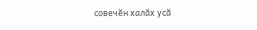совечĕн халăх усă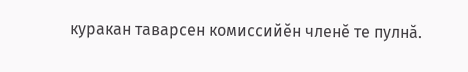куракан таварсен комиссийĕн членĕ те пулнă.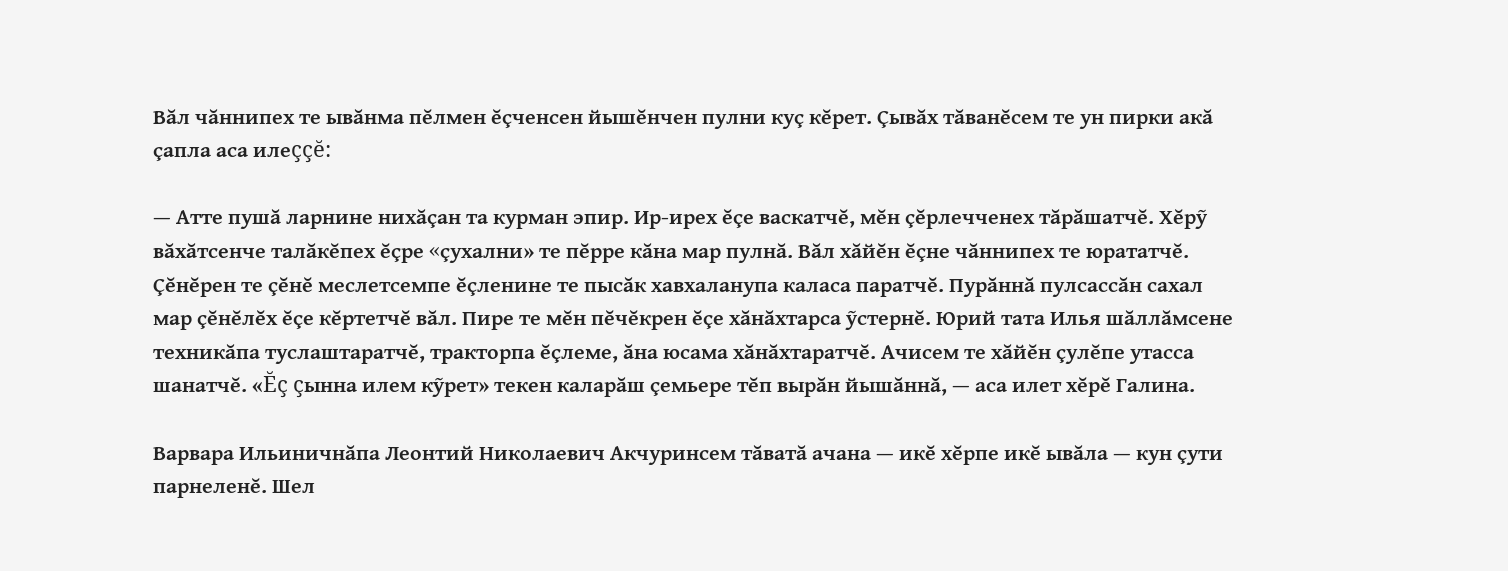Вăл чăннипех те ывăнма пĕлмен ĕçченсен йышĕнчен пулни куç кĕрет. Çывăх тăванĕсем те ун пирки акă çапла аса илеççĕ:

— Атте пушă ларнине нихăçан та курман эпир. Ир-ирех ĕçе васкатчĕ, мĕн çĕрлечченех тăрăшатчĕ. Хĕрỹ вăхăтсенче талăкĕпех ĕçре «çухални» те пĕрре кăна мар пулнă. Вăл хăйĕн ĕçне чăннипех те юрататчĕ. Çĕнĕрен те çĕнĕ меслетсемпе ĕçленине те пысăк хавхаланупа каласа паратчĕ. Пурăннă пулсассăн сахал мар çĕнĕлĕх ĕçе кĕртетчĕ вăл. Пире те мĕн пĕчĕкрен ĕçе хăнăхтарса ỹстернĕ. Юрий тата Илья шăллăмсене техникăпа туслаштаратчĕ, тракторпа ĕçлеме, ăна юсама хăнăхтаратчĕ. Ачисем те хăйĕн çулĕпе утасса шанатчĕ. «Ĕç çынна илем кỹрет» текен каларăш çемьере тĕп вырăн йышăннă, — аса илет хĕрĕ Галина.

Варвара Ильиничнăпа Леонтий Николаевич Акчуринсем тăватă ачана — икĕ хĕрпе икĕ ывăла — кун çути парнеленĕ. Шел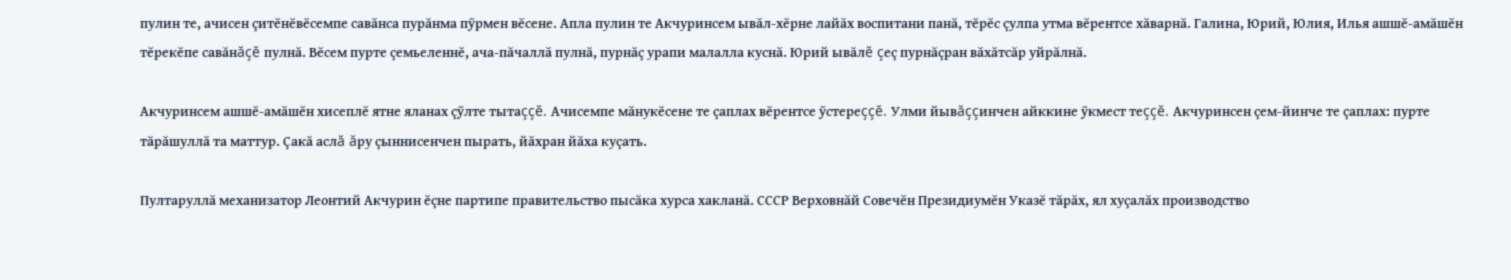пулин те, ачисен çитĕнĕвĕсемпе савăнса пурăнма пỹрмен вĕсене. Апла пулин те Акчуринсем ывăл-хĕрне лайăх воспитани панă, тĕрĕс çулпа утма вĕрентсе хăварнă. Галина, Юрий, Юлия, Илья ашшĕ-амăшĕн тĕрекĕпе савăнăçĕ пулнă. Вĕсем пурте çемьеленнĕ, ача-пăчаллă пулнă, пурнăç урапи малалла куснă. Юрий ывăлĕ çеç пурнăçран вăхăтсăр уйрăлнă.

Акчуринсем ашшĕ-амăшĕн хисеплĕ ятне яланах çỹлте тытаççĕ. Ачисемпе мăнукĕсене те çаплах вĕрентсе ỹстереççĕ. Улми йывăççинчен айккине ỹкмест теççĕ. Акчуринсен çем-йинче те çаплах: пурте тăрăшуллă та маттур. Çакă аслă ăру çыннисенчен пырать, йăхран йăха куçать.

Пултаруллă механизатор Леонтий Акчурин ĕçне партипе правительство пысăка хурса хакланă. СССР Верховнăй Совечĕн Президиумĕн Указĕ тăрăх, ял хуçалăх производство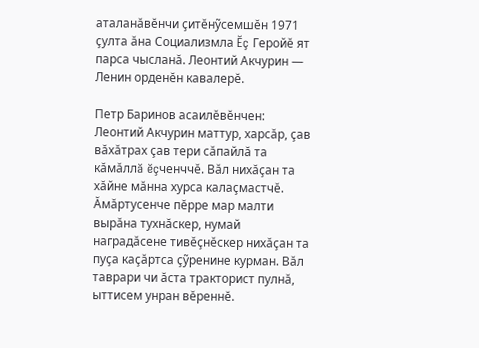аталанăвĕнчи çитĕнỹсемшĕн 1971 çулта ăна Социализмла Ĕç Геройĕ ят парса чысланă. Леонтий Акчурин — Ленин орденĕн кавалерĕ.

Петр Баринов асаилĕвĕнчен: Леонтий Акчурин маттур, харсăр, çав вăхăтрах çав тери сăпайлă та кăмăллă ĕçченччĕ. Вăл нихăçан та хăйне мăнна хурса калаçмастчĕ. Ăмăртусенче пĕрре мар малти вырăна тухнăскер, нумай наградăсене тивĕçнĕскер нихăçан та пуçа каçăртса çỹренине курман. Вăл таврари чи ăста тракторист пулнă, ыттисем унран вĕреннĕ.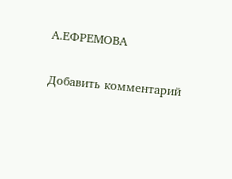А.ЕФРЕМОВА

Добавить комментарий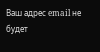Ваш адрес email не будет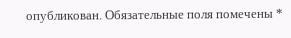опубликован. Обязательные поля помечены *